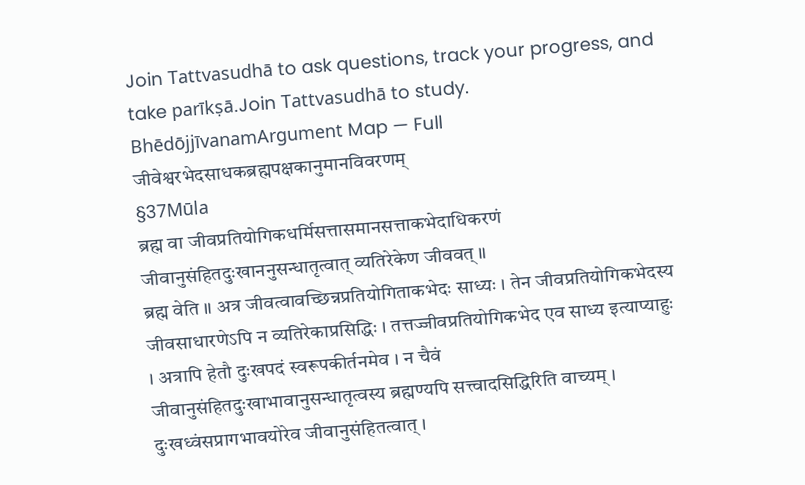Join Tattvasudhā to ask questions, track your progress, and take parīkṣā.Join Tattvasudhā to study.
BhēdōjjīvanamArgument Map — Full
जीवेश्वरभेदसाधकब्रह्मपक्षकानुमानविवरणम्
§37Mūla
ब्रह्म वा जीवप्रतियोगिकधर्मिसत्तासमानसत्ताकभेदाधिकरणं जीवानुसंहितदुःखाननुसन्धातृत्वात् व्यतिरेकेण जीववत् ॥
ब्रह्म वेति ॥ अत्र जीवत्वावच्छिन्नप्रतियोगिताकभेदः साध्यः । तेन जीवप्रतियोगिकभेदस्य जीवसाधारणेऽपि न व्यतिरेकाप्रसिद्धिः । तत्तज्जीवप्रतियोगिकभेद एव साध्य इत्याप्याहुः । अत्रापि हेतौ दुःखपदं स्वरूपकीर्तनमेव । न चैवं जीवानुसंहितदुःखाभावानुसन्धातृत्वस्य ब्रह्मण्यपि सत्त्वादसिद्धिरिति वाच्यम् । दुःखध्वंसप्रागभावयोरेव जीवानुसंहितत्वात् ।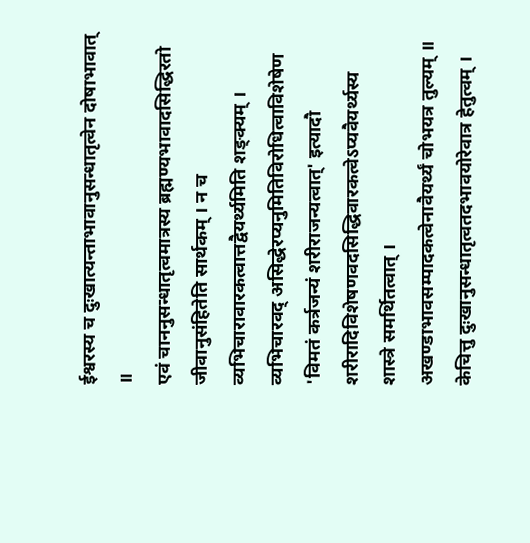ईश्वरस्य च दुःखात्यन्ताभावानुसन्धातृत्वेन दोषाभावात् ॥
एवं चाननुसन्धातृत्वमात्रस्य ब्रह्मण्यभावादसिद्धिरतो जीवानुसंहितेति सार्थकम् । न च व्यभिचारावारकत्वात्तद्वैयर्थ्यमिति शङ्क्यम् । व्यभिचारवद् असिद्धेरप्यनुमितिविरोधित्वाविशेषेण 'विमतं कर्त्रजन्यं शरीराजन्यत्वात्' इत्यादौ शरीरादिविशेषणवदसिद्धिवारकत्वेऽप्यवैयर्थ्यस्य शास्त्रे समर्थितत्वात् । अखण्डाभावसम्पादकत्वेनावैयर्थ्यं चोभयत्र तुल्यम् ॥
केचित्तु दुःखानुसन्धातृत्वतदभावयोरेवात्र हेतुत्वम् ।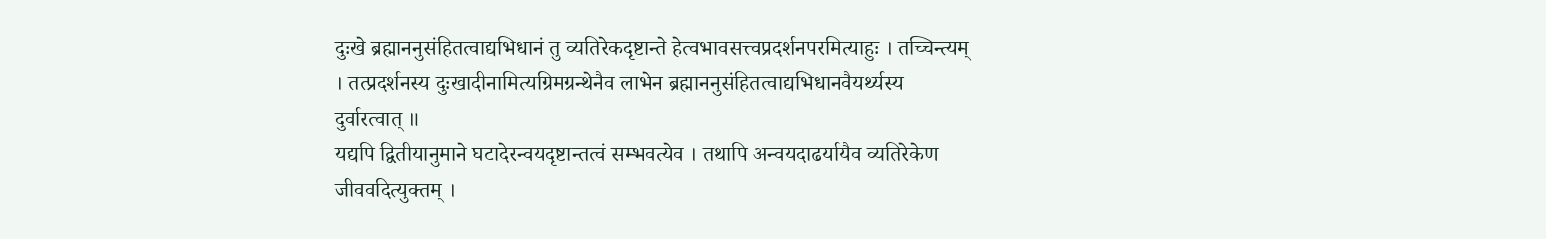दुःखे ब्रह्माननुसंहितत्वाद्यभिधानं तु व्यतिरेकदृष्टान्ते हेत्वभावसत्त्वप्रदर्शनपरमित्याहुः । तच्चिन्त्यम् । तत्प्रदर्शनस्य दुःखादीनामित्यग्रिमग्रन्थेनैव लाभेन ब्रह्माननुसंहितत्वाद्यभिधानवैयर्थ्यस्य दुर्वारत्वात् ॥
यद्यपि द्वितीयानुमाने घटादेरन्वयदृष्टान्तत्वं सम्भवत्येव । तथापि अन्वयदाढर्यायैव व्यतिरेकेण जीववदित्युक्तम् ।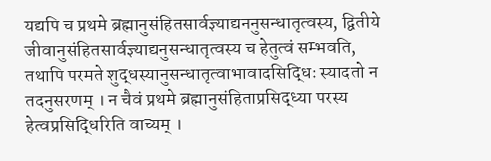यद्यपि च प्रथमे ब्रह्मानुसंहितसार्वज्ञ्याद्यननुसन्धातृत्वस्य, द्वितीये जीवानुसंहितसार्वज्ञ्याद्यनुसन्धातृत्वस्य च हेतुत्वं सम्भवति, तथापि परमते शुद्धस्यानुसन्धातृत्वाभावादसिद्धिः स्यादतो न तदनुसरणम् । न चैवं प्रथमे ब्रह्मानुसंहिताप्रसिद्ध्या परस्य हेत्वप्रसिद्धिरिति वाच्यम् ।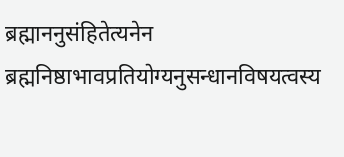ब्रह्माननुसंहितेत्यनेन ब्रह्मनिष्ठाभावप्रतियोग्यनुसन्धानविषयत्वस्य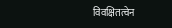विवक्षितत्वेन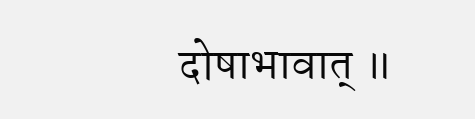दोषाभावात् ॥